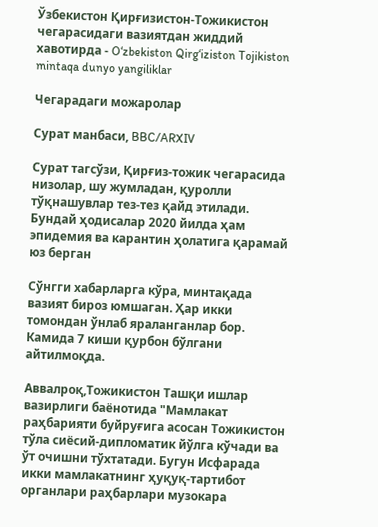Ўзбекистон Қирғизистон-Тожикистон чегарасидаги вазиятдан жиддий хавотирда - O‘zbekiston Qirg‘iziston Tojikiston mintaqa dunyo yangiliklar

Чегарадаги можаролар

Сурат манбаси, BBC/ARXIV

Сурат тагсўзи, Қирғиз-тожик чегарасида низолар, шу жумладан, қуролли тўқнашувлар тез-тез қайд этилади. Бундай ҳодисалар 2020 йилда ҳам эпидемия ва карантин ҳолатига қарамай юз берган

Сўнгги хабарларга кўра, минтақада вазият бироз юмшаган. Ҳар икки томондан ўнлаб яраланганлар бор. Камида 7 киши қурбон бўлгани айтилмоқда.

Аввалроқ,Тожикистон Ташқи ишлар вазирлиги баёнотида "Мамлакат раҳбарияти буйруғига асосан Тожикистон тўла сиёсий-дипломатик йўлга кўчади ва ўт очишни тўхтатади. Бугун Исфарада икки мамлакатнинг ҳуқуқ-тартибот органлари раҳбарлари музокара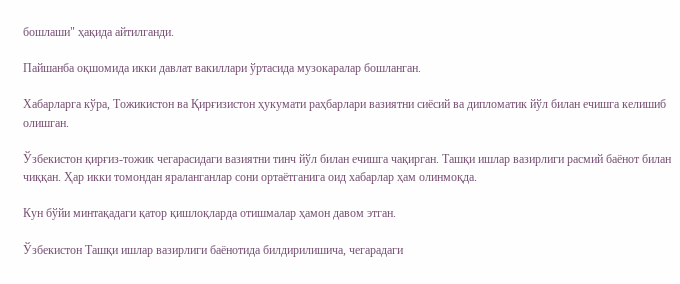бошлаши" ҳақида айтилганди.

Пайшанба оқшомида икки давлат вакиллари ўртасида музокаралар бошланган.

Хабарларга кўра, Тожикистон ва Қирғизистон ҳукумати раҳбарлари вазиятни сиёсий ва дипломатик йўл билан ечишга келишиб олишган.

Ўзбекистон қирғиз-тожик чегарасидаги вазиятни тинч йўл билан ечишга чақирган. Ташқи ишлар вазирлиги расмий баёнот билан чиққан. Ҳар икки томондан яраланганлар сони ортаётганига оид хабарлар ҳам олинмоқда.

Кун бўйи минтақадаги қатор қишлоқларда отишмалар ҳамон давом этган.

Ўзбекистон Ташқи ишлар вазирлиги баёнотида билдирилишича, чегарадаги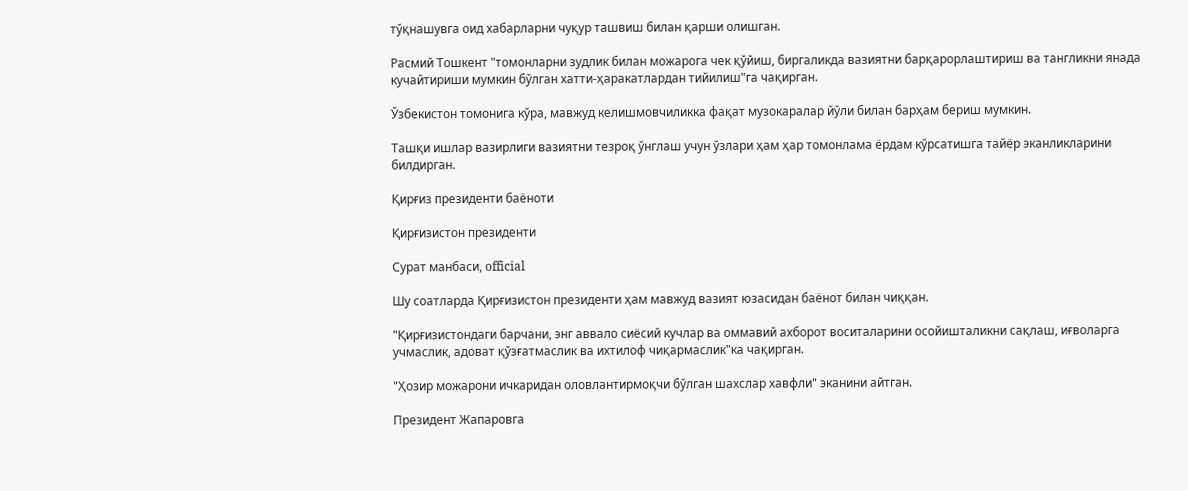тўқнашувга оид хабарларни чуқур ташвиш билан қарши олишган.

Расмий Тошкент "томонларни зудлик билан можарога чек қўйиш, биргаликда вазиятни барқарорлаштириш ва тангликни янада кучайтириши мумкин бўлган хатти-ҳаракатлардан тийилиш"га чақирган.

Ўзбекистон томонига кўра, мавжуд келишмовчиликка фақат музокаралар йўли билан барҳам бериш мумкин.

Ташқи ишлар вазирлиги вазиятни тезроқ ўнглаш учун ўзлари ҳам ҳар томонлама ёрдам кўрсатишга тайёр эканликларини билдирган.

Қирғиз президенти баёноти

Қирғизистон президенти

Сурат манбаси, official

Шу соатларда Қирғизистон президенти ҳам мавжуд вазият юзасидан баёнот билан чиққан.

"Қирғизистондаги барчани, энг аввало сиёсий кучлар ва оммавий ахборот воситаларини осойишталикни сақлаш, иғволарга учмаслик, адоват қўзғатмаслик ва ихтилоф чиқармаслик"ка чақирган.

"Ҳозир можарони ичкаридан оловлантирмоқчи бўлган шахслар хавфли" эканини айтган.

Президент Жапаровга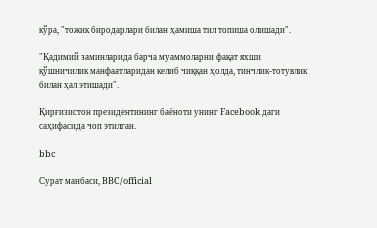кўра, "тожик биродарлари билан ҳамиша тил топиша олишади".

"Қадимий заминларида барча муаммоларни фақат яхши қўшничилик манфаатларидан келиб чиққан ҳолда, тинчлик-тотувлик билан ҳал этишади".

Қирғизистон президентининг баёноти унинг Facebook даги саҳифасида чоп этилган.

bbc

Сурат манбаси, BBC/official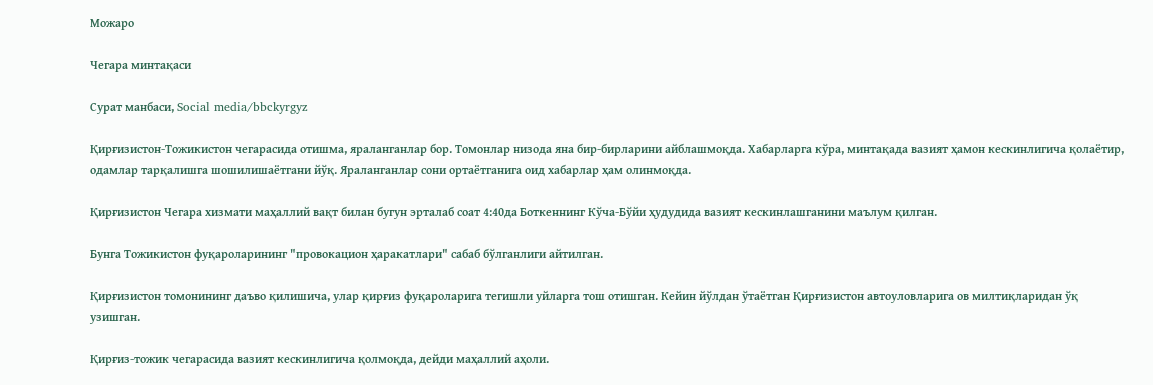Можаро

Чегара минтақаси

Сурат манбаси, Social media/bbckyrgyz

Қирғизистон-Тожикистон чегарасида отишма, яраланганлар бор. Томонлар низода яна бир-бирларини айблашмоқда. Хабарларга кўра, минтақада вазият ҳамон кескинлигича қолаётир, одамлар тарқалишга шошилишаётгани йўқ. Яраланганлар сони ортаётганига оид хабарлар ҳам олинмоқда.

Қирғизистон Чегара хизмати маҳаллий вақт билан бугун эрталаб соат 4:40да Боткеннинг Кўча-Бўйи ҳудудида вазият кескинлашганини маълум қилган.

Бунга Тожикистон фуқароларининг "провокацион ҳаракатлари" сабаб бўлганлиги айтилган.

Қирғизистон томонининг даъво қилишича, улар қирғиз фуқароларига тегишли уйларга тош отишган. Кейин йўлдан ўтаётган Қирғизистон автоуловларига ов милтиқларидан ўқ узишган.

Қирғиз-тожик чегарасида вазият кескинлигича қолмоқда, дейди маҳаллий аҳоли.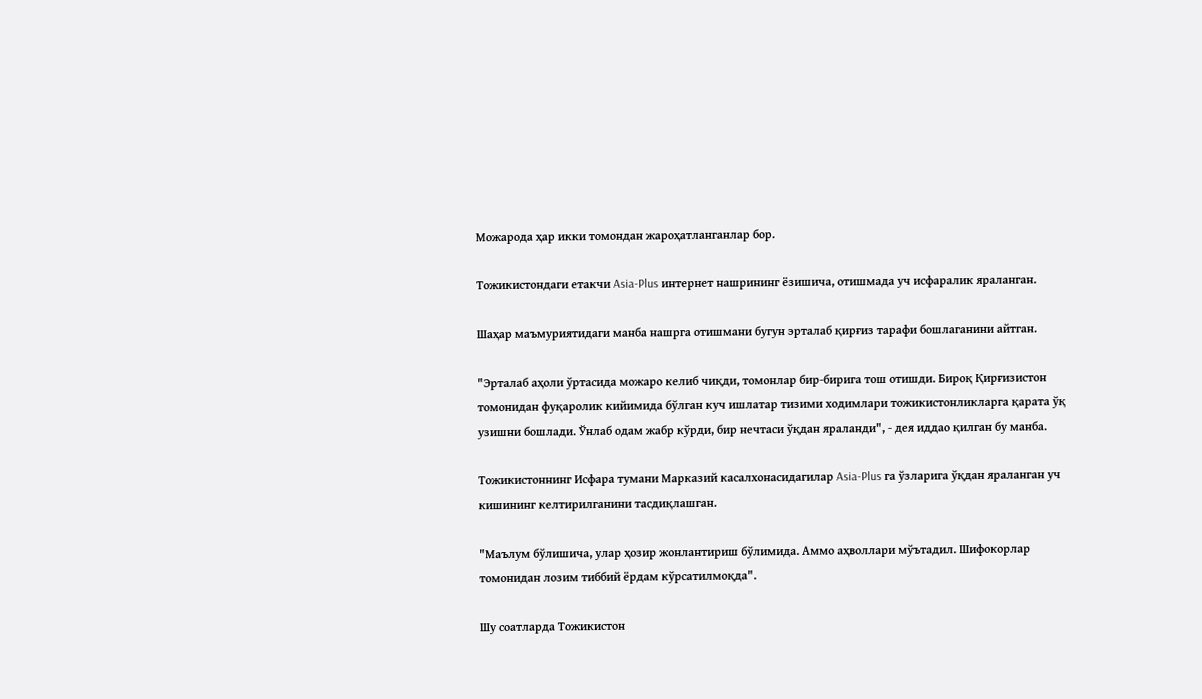Можарода ҳар икки томондан жароҳатланганлар бор.

Тожикистондаги етакчи Asia-Plus интернет нашрининг ёзишича, отишмада уч исфаралик яраланган.

Шаҳар маъмуриятидаги манба нашрга отишмани бугун эрталаб қирғиз тарафи бошлаганини айтган.

"Эрталаб аҳоли ўртасида можаро келиб чиқди, томонлар бир-бирига тош отишди. Бироқ Қирғизистон томонидан фуқаролик кийимида бўлган куч ишлатар тизими ходимлари тожикистонликларга қарата ўқ узишни бошлади. Ўнлаб одам жабр кўрди, бир нечтаси ўқдан яраланди", - дея иддао қилган бу манба.

Тожикистоннинг Исфара тумани Марказий касалхонасидагилар Asia-Plus га ўзларига ўқдан яраланган уч кишининг келтирилганини тасдиқлашган.

"Маълум бўлишича, улар ҳозир жонлантириш бўлимида. Аммо аҳволлари мўътадил. Шифокорлар томонидан лозим тиббий ёрдам кўрсатилмоқда".

Шу соатларда Тожикистон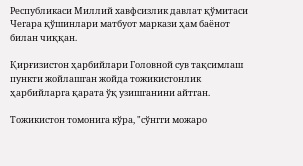Республикаси Миллий хавфсизлик давлат қўмитаси Чегара қўшинлари матбуот маркази ҳам баёнот билан чиққан.

Қирғизистон ҳарбийлари Головной сув тақсимлаш пункти жойлашган жойда тожикистонлик ҳарбийларга қарата ўқ узишганини айтган.

Тожикистон томонига кўра, "сўнгги можаро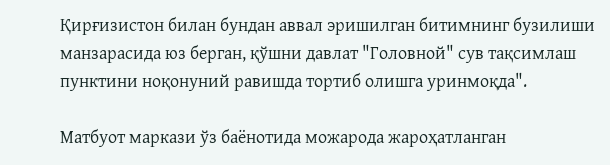Қирғизистон билан бундан аввал эришилган битимнинг бузилиши манзарасида юз берган, қўшни давлат "Головной" сув тақсимлаш пунктини ноқонуний равишда тортиб олишга уринмоқда".

Матбуот маркази ўз баёнотида можарода жароҳатланган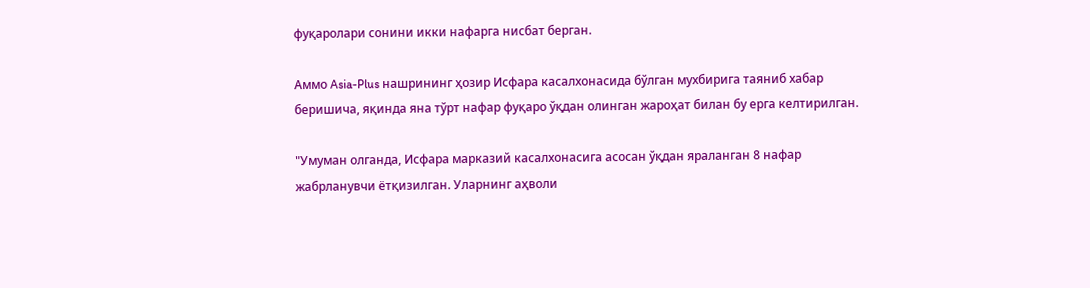фуқаролари сонини икки нафарга нисбат берган.

Аммо Asia-Plus нашрининг ҳозир Исфара касалхонасида бўлган мухбирига таяниб хабар беришича, яқинда яна тўрт нафар фуқаро ўқдан олинган жароҳат билан бу ерга келтирилган.

"Умуман олганда, Исфара марказий касалхонасига асосан ўқдан яраланган 8 нафар жабрланувчи ётқизилган. Уларнинг аҳволи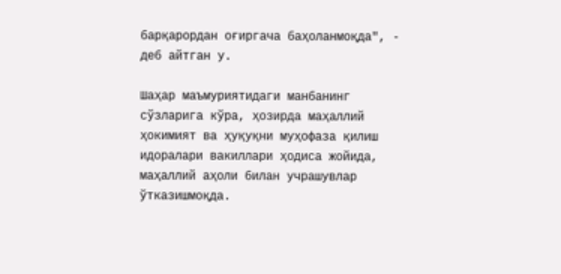барқарордан оғиргача баҳоланмоқда", - деб айтган у.

Шаҳар маъмуриятидаги манбанинг сўзларига кўра, ҳозирда маҳаллий ҳокимият ва ҳуқуқни муҳофаза қилиш идоралари вакиллари ҳодиса жойида, маҳаллий аҳоли билан учрашувлар ўтказишмоқда.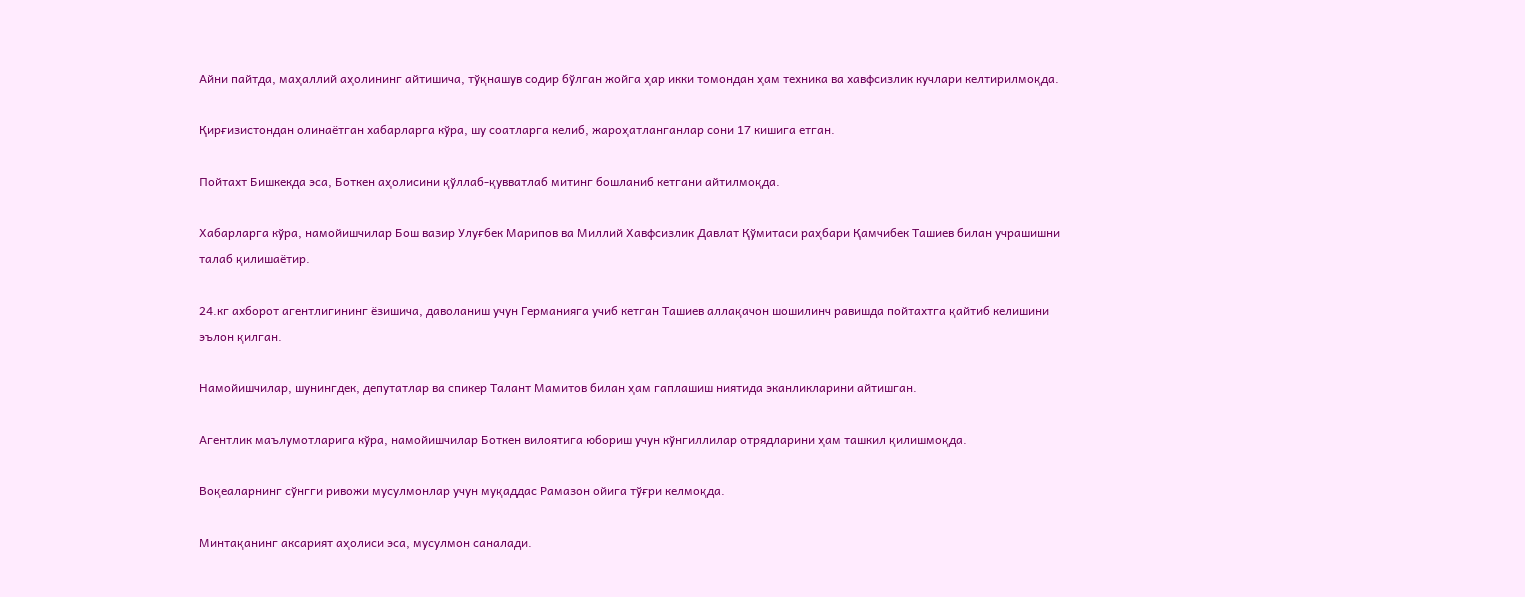Айни пайтда, маҳаллий аҳолининг айтишича, тўқнашув содир бўлган жойга ҳар икки томондан ҳам техника ва хавфсизлик кучлари келтирилмоқда.

Қирғизистондан олинаётган хабарларга кўра, шу соатларга келиб, жароҳатланганлар сони 17 кишига етган.

Пойтахт Бишкекда эса, Боткен аҳолисини қўллаб-қувватлаб митинг бошланиб кетгани айтилмоқда.

Хабарларга кўра, намойишчилар Бош вазир Улуғбек Марипов ва Миллий Хавфсизлик Давлат Қўмитаси раҳбари Қамчибек Ташиев билан учрашишни талаб қилишаётир.

24.кг ахборот агентлигининг ёзишича, даволаниш учун Германияга учиб кетган Ташиев аллақачон шошилинч равишда пойтахтга қайтиб келишини эълон қилган.

Намойишчилар, шунингдек, депутатлар ва спикер Талант Мамитов билан ҳам гаплашиш ниятида эканликларини айтишган.

Агентлик маълумотларига кўра, намойишчилар Боткен вилоятига юбориш учун кўнгиллилар отрядларини ҳам ташкил қилишмоқда.

Воқеаларнинг сўнгги ривожи мусулмонлар учун муқаддас Рамазон ойига тўғри келмоқда.

Минтақанинг аксарият аҳолиси эса, мусулмон саналади.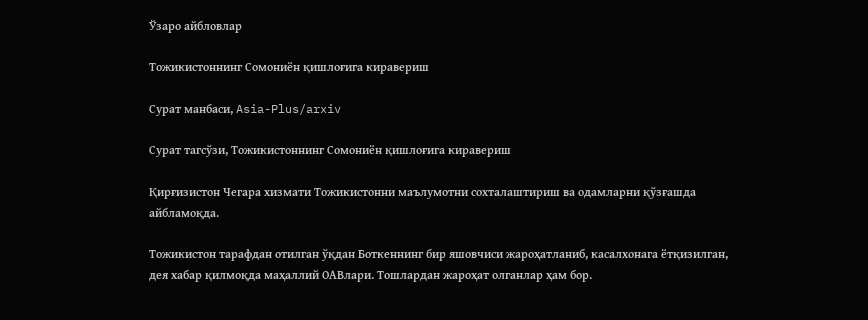Ўзаро айбловлар

Тожикистоннинг Сомониён қишлоғига киравериш

Сурат манбаси, Asia-Plus/arxiv

Сурат тагсўзи, Тожикистоннинг Сомониён қишлоғига киравериш

Қирғизистон Чегара хизмати Тожикистонни маълумотни сохталаштириш ва одамларни қўзғашда айбламоқда.

Тожикистон тарафдан отилган ўқдан Боткеннинг бир яшовчиси жароҳатланиб, касалхонага ётқизилган, дея хабар қилмоқда маҳаллий ОАВлари. Тошлардан жароҳат олганлар ҳам бор.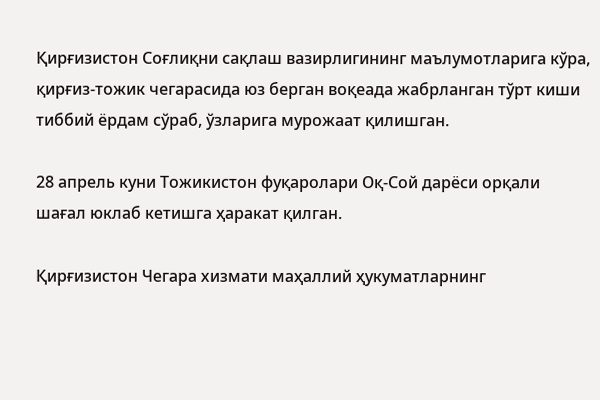Қирғизистон Соғлиқни сақлаш вазирлигининг маълумотларига кўра, қирғиз-тожик чегарасида юз берган воқеада жабрланган тўрт киши тиббий ёрдам сўраб, ўзларига мурожаат қилишган.

28 апрель куни Тожикистон фуқаролари Оқ-Сой дарёси орқали шағал юклаб кетишга ҳаракат қилган.

Қирғизистон Чегара хизмати маҳаллий ҳукуматларнинг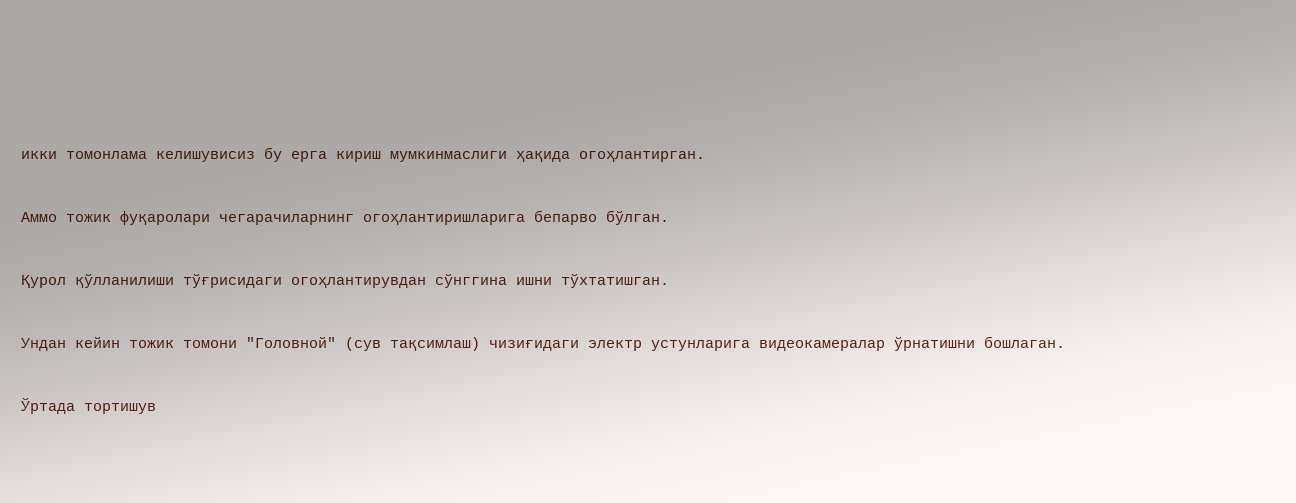икки томонлама келишувисиз бу ерга кириш мумкинмаслиги ҳақида огоҳлантирган.

Аммо тожик фуқаролари чегарачиларнинг огоҳлантиришларига бепарво бўлган.

Қурол қўлланилиши тўғрисидаги огоҳлантирувдан сўнггина ишни тўхтатишган.

Ундан кейин тожик томони "Головной" (сув тақсимлаш) чизиғидаги электр устунларига видеокамералар ўрнатишни бошлаган.

Ўртада тортишув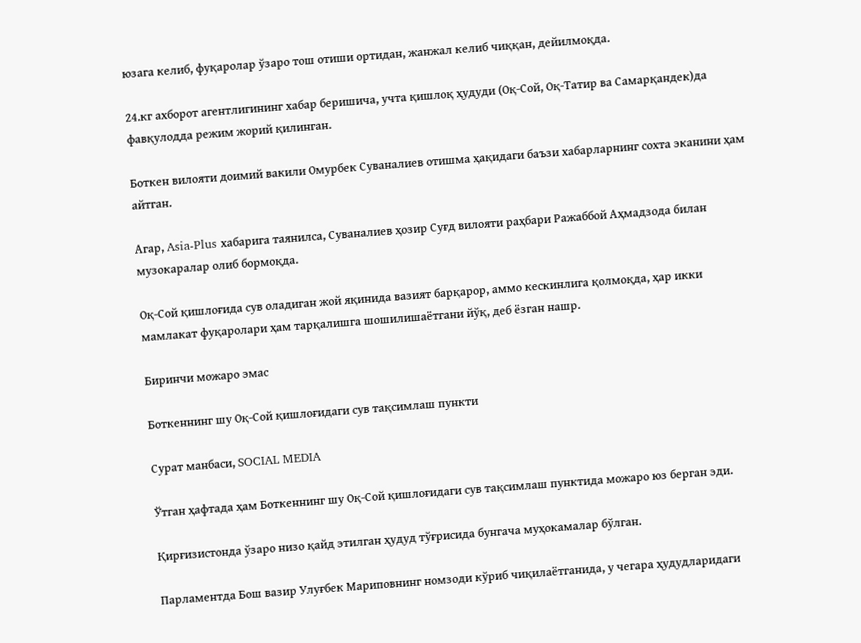юзага келиб, фуқаролар ўзаро тош отиши ортидан, жанжал келиб чиққан, дейилмоқда.

24.кг ахборот агентлигининг хабар беришича, учта қишлоқ ҳудуди (Оқ-Сой, Оқ-Татир ва Самарқандек)да фавқулодда режим жорий қилинган.

Боткен вилояти доимий вакили Омурбек Суваналиев отишма ҳақидаги баъзи хабарларнинг сохта эканини ҳам айтган.

Агар, Asia-Plus хабарига таянилса, Суваналиев ҳозир Суғд вилояти раҳбари Ражаббой Аҳмадзода билан музокаралар олиб бормоқда.

Оқ-Сой қишлоғида сув оладиган жой яқинида вазият барқарор, аммо кескинлига қолмоқда, ҳар икки мамлакат фуқаролари ҳам тарқалишга шошилишаётгани йўқ, деб ёзган нашр.

Биринчи можаро эмас

Боткеннинг шу Оқ-Сой қишлоғидаги сув тақсимлаш пункти

Сурат манбаси, SOCIAL MEDIA

Ўтган ҳафтада ҳам Боткеннинг шу Оқ-Сой қишлоғидаги сув тақсимлаш пунктида можаро юз берган эди.

Қирғизистонда ўзаро низо қайд этилган ҳудуд тўғрисида бунгача муҳокамалар бўлган.

Парламентда Бош вазир Улуғбек Мариповнинг номзоди кўриб чиқилаётганида, у чегара ҳудудларидаги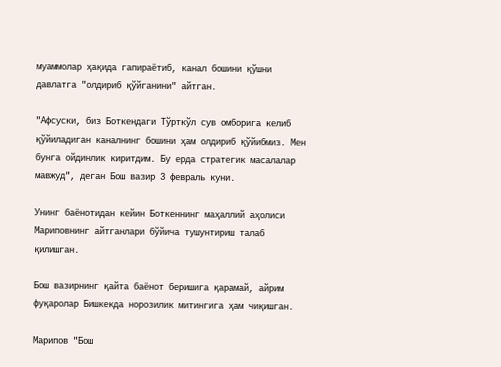муаммолар ҳақида гапираётиб, канал бошини қўшни давлатга "олдириб қўйганини" айтган.

"Афсуски, биз Боткендаги Тўрткўл сув омборига келиб қўйиладиган каналнинг бошини ҳам олдириб қўйибмиз. Мен бунга ойдинлик киритдим. Бу ерда стратегик масалалар мавжуд", деган Бош вазир 3 февраль куни.

Унинг баёнотидан кейин Боткеннинг маҳаллий аҳолиси Мариповнинг айтганлари бўйича тушунтириш талаб қилишган.

Бош вазирнинг қайта баёнот беришига қарамай, айрим фуқаролар Бишкекда норозилик митингига ҳам чиқишган.

Марипов "Бош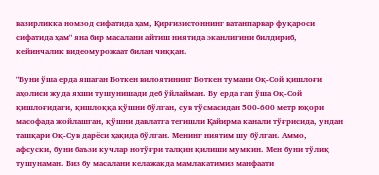вазирликка номзод сифатида ҳам, Қирғизистоннинг ватанпарвар фуқароси сифатида ҳам" яна бир масалани айтиш ниятида эканлигини билдириб, кейинчалик видеомурожаат билан чиққан.

"Буни ўша ерда яшаган Боткен вилоятининг Боткен тумани Оқ-Сой қишлоғи аҳолиси жуда яхши тушунишади деб ўйлайман. Бу ерда гап ўша Оқ-Сой қишлоғидаги, қишлоққа қўшни бўлган, сув тўсмасидан 500-600 метр юқори масофада жойлашган, қўшни давлатга тегишли Қайирма канали тўғрисида, ундан ташқари Оқ-Сув дарёси ҳақида бўлган. Менинг ниятим шу бўлган. Аммо, афсуски, буни баъзи кучлар нотўғри талқин қилиши мумкин. Мен буни тўлиқ тушунаман. Биз бу масалани келажакда мамлакатимиз манфаати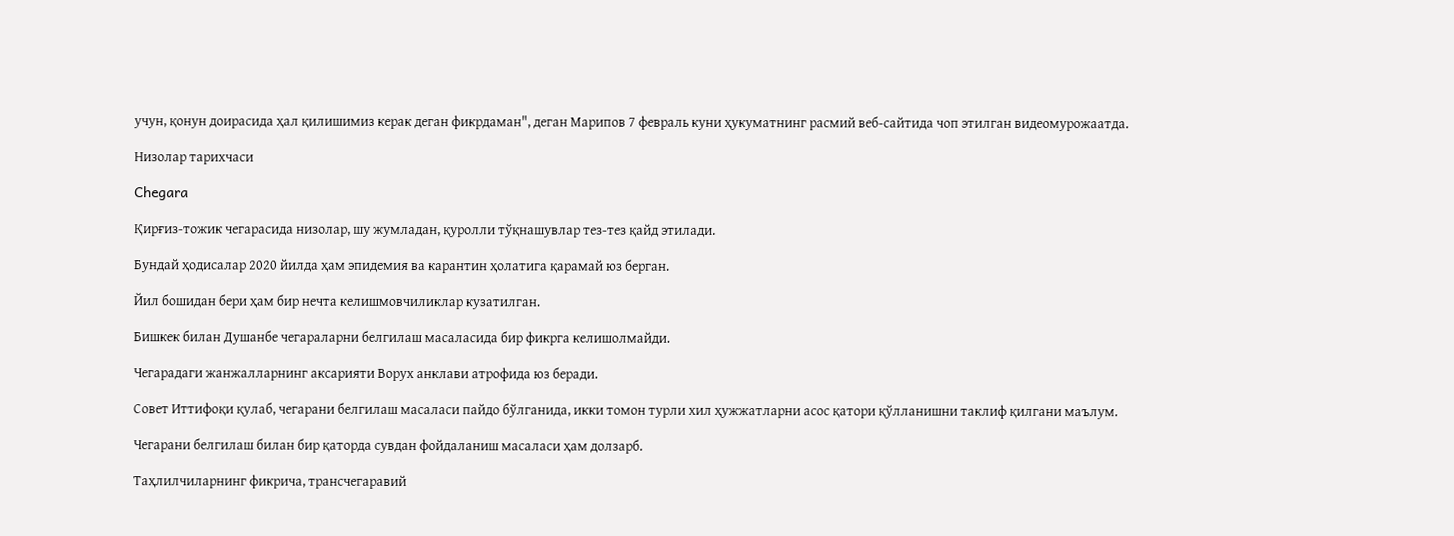учун, қонун доирасида ҳал қилишимиз керак деган фикрдаман", деган Марипов 7 февраль куни ҳукуматнинг расмий веб-сайтида чоп этилган видеомурожаатда.

Низолар тарихчаси

Chegara

Қирғиз-тожик чегарасида низолар, шу жумладан, қуролли тўқнашувлар тез-тез қайд этилади.

Бундай ҳодисалар 2020 йилда ҳам эпидемия ва карантин ҳолатига қарамай юз берган.

Йил бошидан бери ҳам бир нечта келишмовчиликлар кузатилган.

Бишкек билан Душанбе чегараларни белгилаш масаласида бир фикрга келишолмайди.

Чегарадаги жанжалларнинг аксарияти Ворух анклави атрофида юз беради.

Совет Иттифоқи қулаб, чегарани белгилаш масаласи пайдо бўлганида, икки томон турли хил ҳужжатларни асос қатори қўлланишни таклиф қилгани маълум.

Чегарани белгилаш билан бир қаторда сувдан фойдаланиш масаласи ҳам долзарб.

Таҳлилчиларнинг фикрича, трансчегаравий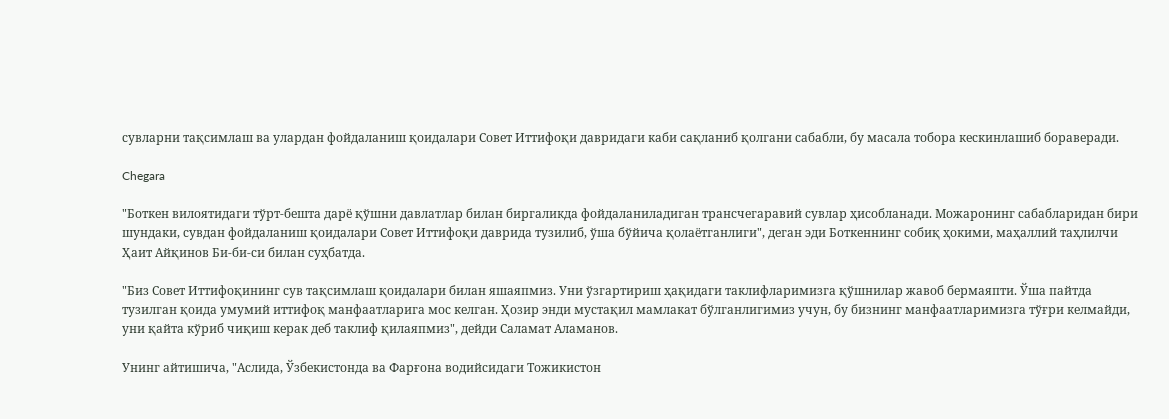сувларни тақсимлаш ва улардан фойдаланиш қоидалари Совет Иттифоқи давридаги каби сақланиб қолгани сабабли, бу масала тобора кескинлашиб бораверади.

Chegara

"Боткен вилоятидаги тўрт-бешта дарё қўшни давлатлар билан биргаликда фойдаланиладиган трансчегаравий сувлар ҳисобланади. Можаронинг сабабларидан бири шундаки, сувдан фойдаланиш қоидалари Совет Иттифоқи даврида тузилиб, ўша бўйича қолаётганлиги", деган эди Боткеннинг собиқ ҳокими, маҳаллий таҳлилчи Ҳаит Айқинов Би-би-си билан суҳбатда.

"Биз Совет Иттифоқининг сув тақсимлаш қоидалари билан яшаяпмиз. Уни ўзгартириш ҳақидаги таклифларимизга қўшнилар жавоб бермаяпти. Ўша пайтда тузилган қоида умумий иттифоқ манфаатларига мос келган. Ҳозир энди мустақил мамлакат бўлганлигимиз учун, бу бизнинг манфаатларимизга тўғри келмайди, уни қайта кўриб чиқиш керак деб таклиф қилаяпмиз", дейди Саламат Аламанов.

Унинг айтишича, "Аслида, Ўзбекистонда ва Фарғона водийсидаги Тожикистон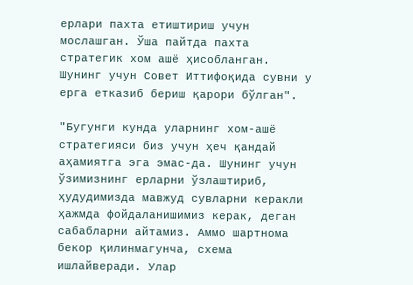ерлари пахта етиштириш учун мослашган. Ўша пайтда пахта стратегик хом ашё ҳисобланган. Шунинг учун Совет Иттифоқида сувни у ерга етказиб бериш қарори бўлган".

"Бугунги кунда уларнинг хом-ашё стратегияси биз учун ҳеч қандай аҳамиятга эга эмас-да. Шунинг учун ўзимизнинг ерларни ўзлаштириб, ҳудудимизда мавжуд сувларни керакли ҳажмда фойдаланишимиз керак, деган сабабларни айтамиз. Аммо шартнома бекор қилинмагунча, схема ишлайверади. Улар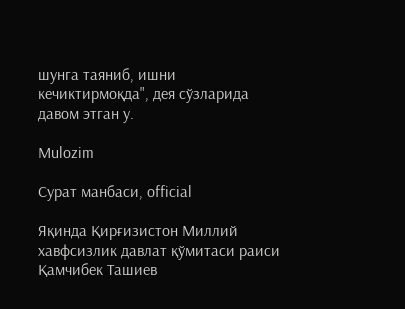шунга таяниб, ишни кечиктирмоқда", дея сўзларида давом этган у.

Mulozim

Сурат манбаси, official

Яқинда Қирғизистон Миллий хавфсизлик давлат қўмитаси раиси Қамчибек Ташиев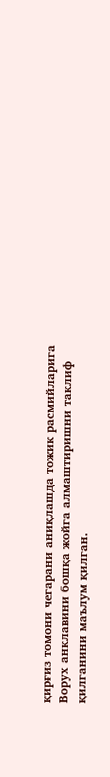қирғиз томони чегарани аниқлашда тожик расмийларига Ворух анклавини бошқа жойга алмаштиришни таклиф қилганини маълум қилган.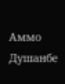Аммо Душанбе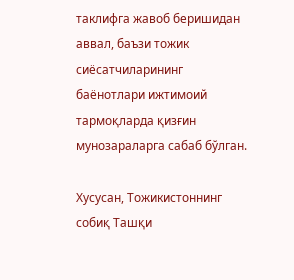таклифга жавоб беришидан аввал, баъзи тожик сиёсатчиларининг баёнотлари ижтимоий тармоқларда қизғин мунозараларга сабаб бўлган.

Хусусан, Тожикистоннинг собиқ Ташқи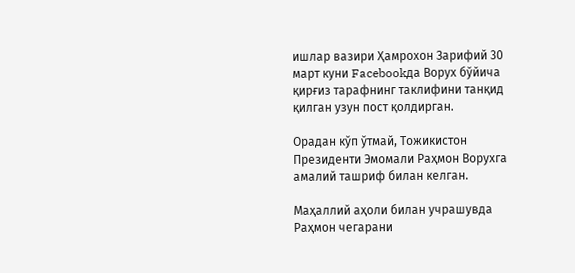ишлар вазири Ҳамрохон Зарифий 30 март куни Facebookда Ворух бўйича қирғиз тарафнинг таклифини танқид қилган узун пост қолдирган.

Орадан кўп ўтмай, Тожикистон Президенти Эмомали Раҳмон Ворухга амалий ташриф билан келган.

Маҳаллий аҳоли билан учрашувда Раҳмон чегарани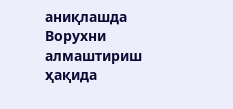аниқлашда Ворухни алмаштириш ҳақида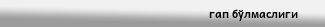гап бўлмаслиги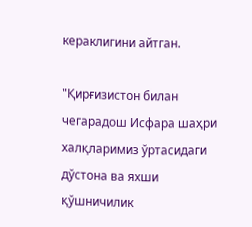кераклигини айтган.

"Қирғизистон билан чегарадош Исфара шаҳри халқларимиз ўртасидаги дўстона ва яхши қўшничилик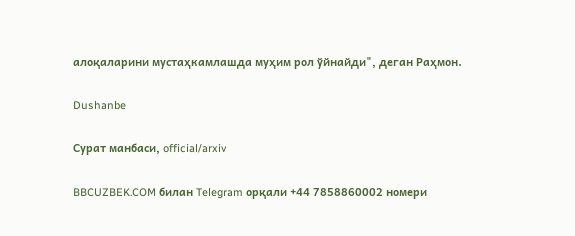алоқаларини мустаҳкамлашда муҳим рол ўйнайди", деган Раҳмон.

Dushanbe

Сурат манбаси, official/arxiv

BBCUZBEK.COM билан Telegram орқали +44 7858860002 номери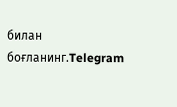билан боғланинг.Telegram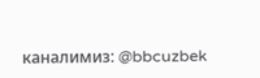каналимиз: @bbcuzbek